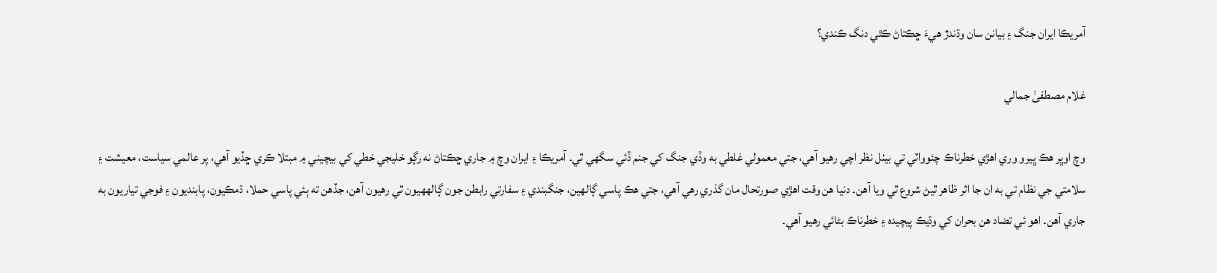آمريڪا ايران جنگ ۽ بيانن سان وڌندڙ هيءَ ڇڪتاڻ ڪٿي دنگ ڪندي؟

غلام مصطفىٰ جمالي

وچ اوڀر هڪ ڀيرو وري اهڙي خطرناڪ چئوواٽي تي بيٺل نظر اچي رهيو آهي، جتي معمولي غلطي به وڏي جنگ کي جنم ڏئي سگهي ٿي۔ آمريڪا ۽ ايران وچ ۾ جاري ڇڪتاڻ نه رڳو خليجي خطي کي بيچيني ۾ مبتلا ڪري ڇڏيو آهي، پر عالمي سياست، معيشت ۽ سلامتي جي نظام تي به ان جا اثر ظاهر ٿيڻ شروع ٿي ويا آهن۔ دنيا هن وقت اهڙي صورتحال مان گذري رهي آهي، جتي هڪ پاسي ڳالهين، جنگبندي ۽ سفارتي رابطن جون ڳالههيون ٿي رهيون آهن، جڏهن ته ٻئي پاسي حملا، ڌمڪيون، پابنديون ۽ فوجي تياريون به جاري آهن۔ اهو ئي تضاد هن بحران کي وڌيڪ پيچيده ۽ خطرناڪ بڻائي رهيو آهي۔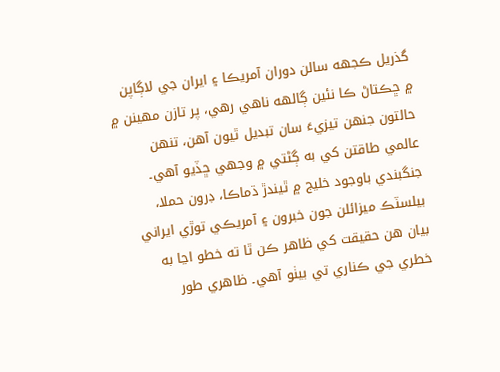گذريل ڪجهه سالن دوران آمريڪا ۽ ايران جي لاڳاپن ۾ ڇڪتاڻ ڪا نئين ڳالهه ناهي رهي، پر تازن مهينن ۾ حالتون جنهن تيزيءَ سان تبديل ٿيون آهن، تنهن عالمي طاقتن کي به ڳڻتي ۾ وجهي ڇڏيو آهي۔ جنگبندي باوجود خليج ۾ ٿيندڙ ڌماڪا، ڊرون حملا، بيلسٽڪ ميزائلن جون خبرون ۽ آمريڪي توڙي ايراني بيان هن حقيقت کي ظاهر ڪن ٿا ته خطو اڃا به خطري جي ڪناري تي بيٺو آهي۔ ظاهري طور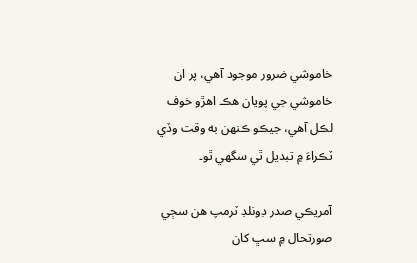خاموشي ضرور موجود آهي، پر ان خاموشي جي پويان هڪ اهڙو خوف لڪل آهي، جيڪو ڪنهن به وقت وڏي ٽڪراءَ ۾ تبديل ٿي سگهي ٿو۔

آمريڪي صدر ڊونلڊ ٽرمپ هن سڄي صورتحال ۾ سڀ کان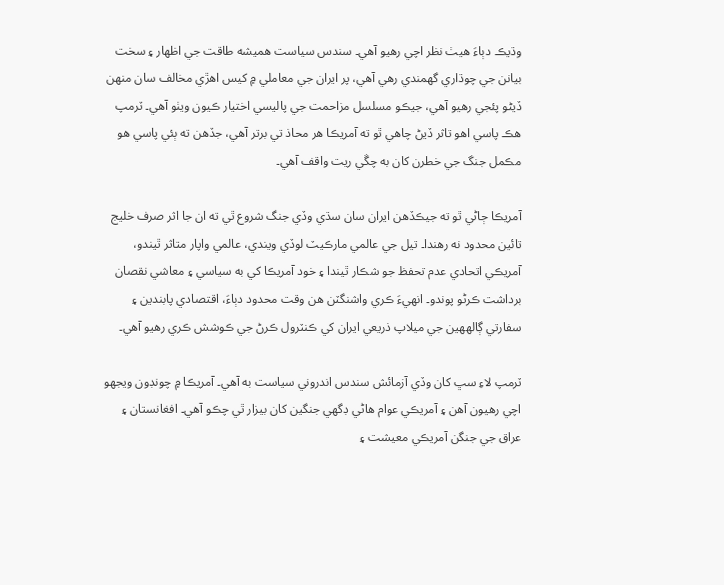وڌيڪ دٻاءَ هيٺ نظر اچي رهيو آهي۔ سندس سياست هميشه طاقت جي اظهار ۽ سخت بيانن جي چوڌاري گهمندي رهي آهي، پر ايران جي معاملي ۾ کيس اهڙي مخالف سان منهن ڏيڻو پئجي رهيو آهي، جيڪو مسلسل مزاحمت جي پاليسي اختيار ڪيون ويٺو آهي۔ ٽرمپ هڪ پاسي اهو تاثر ڏيڻ چاهي ٿو ته آمريڪا هر محاذ تي برتر آهي، جڏهن ته ٻئي پاسي هو مڪمل جنگ جي خطرن کان به چڱي ريت واقف آهي۔

آمريڪا ڄاڻي ٿو ته جيڪڏهن ايران سان سڌي وڏي جنگ شروع ٿي ته ان جا اثر صرف خليج تائين محدود نه رهندا۔ تيل جي عالمي مارڪيٽ لوڏي ويندي، عالمي واپار متاثر ٿيندو، آمريڪي اتحادي عدم تحفظ جو شڪار ٿيندا ۽ خود آمريڪا کي به سياسي ۽ معاشي نقصان برداشت ڪرڻو پوندو۔ انهيءَ ڪري واشنگٽن هن وقت محدود دٻاءَ، اقتصادي پابندين ۽ سفارتي ڳالههين جي ميلاپ ذريعي ايران کي ڪنٽرول ڪرڻ جي ڪوشش ڪري رهيو آهي۔

ٽرمپ لاءِ سڀ کان وڏي آزمائش سندس اندروني سياست به آهي۔ آمريڪا ۾ چونڊون ويجهو اچي رهيون آهن ۽ آمريڪي عوام هاڻي ڊگهي جنگين کان بيزار ٿي چڪو آهي۔ افغانستان ۽ عراق جي جنگن آمريڪي معيشت ۽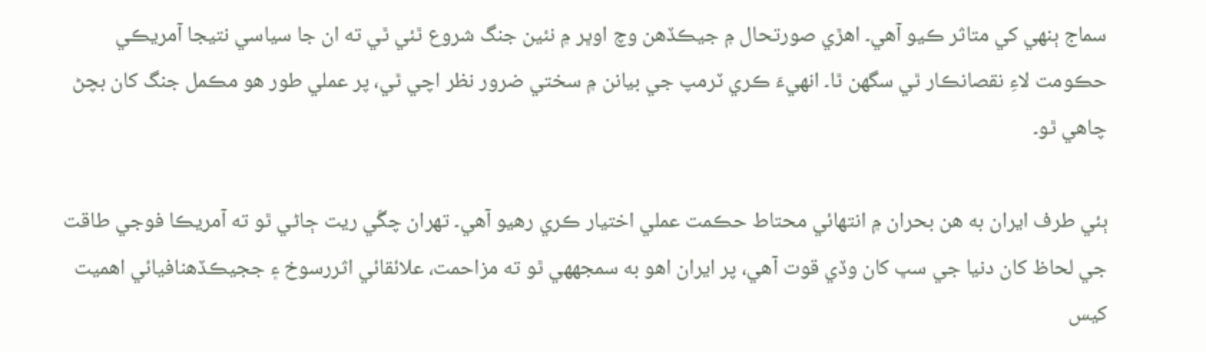سماج ٻنهي کي متاثر ڪيو آهي۔ اهڙي صورتحال ۾ جيڪڏهن وچ اوڀر ۾ نئين جنگ شروع ٿئي ٿي ته ان جا سياسي نتيجا آمريڪي حڪومت لاءِ نقصانڪار ٿي سگهن ٿا۔ انهيءَ ڪري ٽرمپ جي بيانن ۾ سختي ضرور نظر اچي ٿي، پر عملي طور هو مڪمل جنگ کان بچڻ چاهي ٿو۔

ٻئي طرف ايران به هن بحران ۾ انتهائي محتاط حڪمت عملي اختيار ڪري رهيو آهي۔ تهران چڱي ريت ڄاڻي ٿو ته آمريڪا فوجي طاقت جي لحاظ کان دنيا جي سڀ کان وڏي قوت آهي، پر ايران اهو به سمجههي ٿو ته مزاحمت، علائقائي اثررسوخ ۽ ججيڪڏهنافيائي اهميت کيس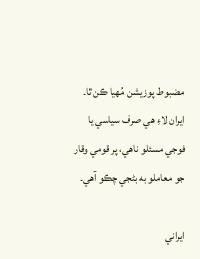مضبوط پوزيشن مُهيا ڪن ٿا۔ ايران لاءِ هي صرف سياسي يا فوجي مسئلو ناهي، پر قومي وقار جو معاملو به بڻجي چڪو آهي۔

ايراني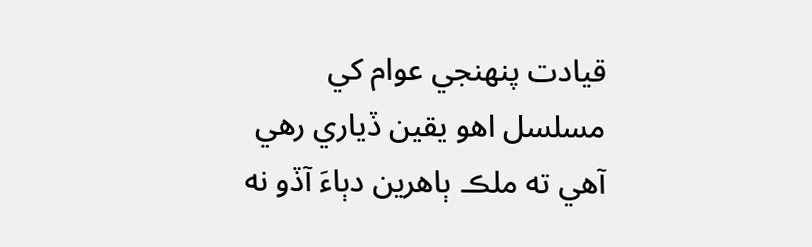قيادت پنهنجي عوام کي مسلسل اهو يقين ڏياري رهي آهي ته ملڪ ٻاهرين دٻاءَ آڏو نه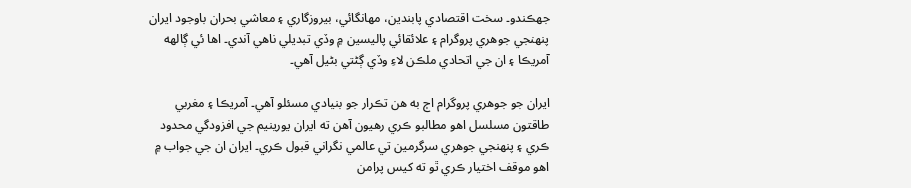جهڪندو۔ سخت اقتصادي پابندين، مهانگائي، بيروزگاري ۽ معاشي بحران باوجود ايران پنهنجي جوهري پروگرام ۽ علائقائي پاليسين ۾ وڏي تبديلي ناهي آندي۔ اها ئي ڳالهه آمريڪا ۽ ان جي اتحادي ملڪن لاءِ وڏي ڳڻتي بڻيل آهي۔

ايران جو جوهري پروگرام اڄ به هن تڪرار جو بنيادي مسئلو آهي۔ آمريڪا ۽ مغربي طاقتون مسلسل اهو مطالبو ڪري رهيون آهن ته ايران يورينيم جي افزودگي محدود ڪري ۽ پنهنجي جوهري سرگرمين تي عالمي نگراني قبول ڪري۔ ايران ان جي جواب ۾ اهو موقف اختيار ڪري ٿو ته کيس پرامن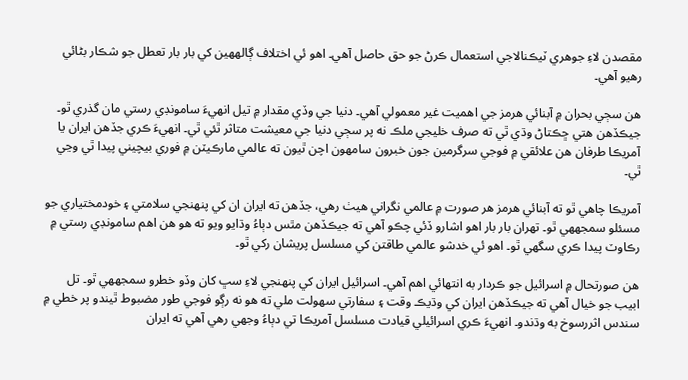مقصدن لاءِ جوهري ٽيڪنالاجي استعمال ڪرڻ جو حق حاصل آهي۔ اهو ئي اختلاف ڳالههين کي بار بار تعطل جو شڪار بڻائي رهيو آهي۔

هن سڄي بحران ۾ آبنائي هرمز جي اهميت غير معمولي آهي۔ دنيا جي وڏي مقدار ۾ تيل انهيءَ سامونڊي رستي مان گذري ٿو۔ جيڪڏهن هتي ڇڪتاڻ وڌي ٿي ته صرف خليجي ملڪ نه پر سڄي دنيا جي معيشت متاثر ٿئي ٿي۔ انهيءَ ڪري جڏهن ايران يا آمريڪا طرفان هن علائقي ۾ فوجي سرگرمين جون خبرون سامهون اچن ٿيون ته عالمي مارڪيٽن ۾ فوري بيچيني پيدا ٿي وڃي ٿي۔

آمريڪا چاهي ٿو ته آبنائي هرمز هر صورت ۾ عالمي نگراني هيٺ رهي، جڏهن ته ايران ان کي پنهنجي سلامتي ۽ خودمختياري جو مسئلو سمجههي ٿو۔ تهران بار بار اهو اشارو ڏئي چڪو آهي ته جيڪڏهن مٿس دٻاءُ وڌايو ويو ته هو هن اهم سامونڊي رستي ۾ رڪاوٽ پيدا ڪري سگهي ٿو۔ اهو ئي خدشو عالمي طاقتن کي مسلسل پريشان رکي ٿو۔

هن صورتحال ۾ اسرائيل جو ڪردار به انتهائي اهم آهي۔ اسرائيل ايران کي پنهنجي لاءِ سڀ کان وڏو خطرو سمجههي ٿو۔ تل ابيب جو خيال آهي ته جيڪڏهن ايران کي وڌيڪ وقت ۽ سفارتي سهولت ملي ته هو نه رڳو فوجي طور مضبوط ٿيندو پر خطي ۾ سندس اثررسوخ به وڌندو۔ انهيءَ ڪري اسرائيلي قيادت مسلسل آمريڪا تي دٻاءُ وجهي رهي آهي ته ايران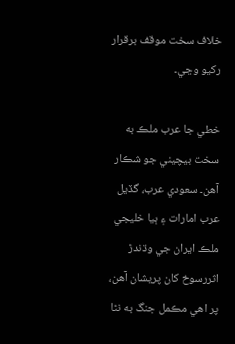خلاف سخت موقف برقرار رکيو وڃي۔

خطي جا عرب ملڪ به سخت بيچيني جو شڪار آهن۔ سعودي عرب، گڏيل عرب امارات ۽ ٻيا خليجي ملڪ ايران جي وڌندڙ اثررسوخ کان پريشان آهن، پر اهي مڪمل جنگ به نٿا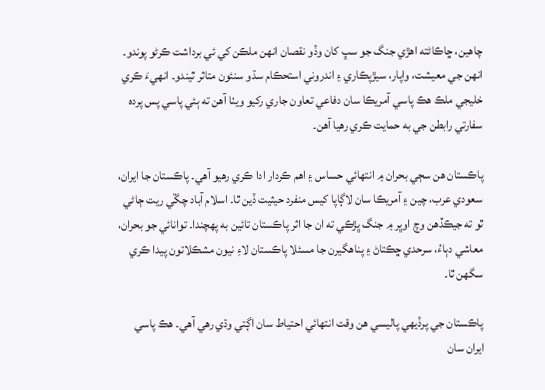چاهين، ڇاڪاڻته اهڙي جنگ جو سڀ کان وڏو نقصان انهن ملڪن کي ئي برداشت ڪرڻو پوندو۔ انهن جي معيشت، واپار، سيڙپڪاري ۽ اندروني استحڪام سڌو سنئون متاثر ٿيندو۔ انهيءَ ڪري خليجي ملڪ هڪ پاسي آمريڪا سان دفاعي تعاون جاري رکيو ويٺا آهن ته ٻئي پاسي پس پرده سفارتي رابطن جي به حمايت ڪري رهيا آهن۔

پاڪستان هن سڄي بحران ۾ انتهائي حساس ۽ اهم ڪردار ادا ڪري رهيو آهي۔ پاڪستان جا ايران، سعودي عرب، چين ۽ آمريڪا سان لاڳاپا کيس منفرد حيثيت ڏين ٿا۔ اسلام آباد چڱي ريت ڄاڻي ٿو ته جيڪڏهن وچ اوڀر ۾ جنگ ڀڙڪي ته ان جا اثر پاڪستان تائين به پهچندا۔ توانائي جو بحران، معاشي دٻاءُ، سرحدي ڇڪتاڻ ۽ پناهگيرن جا مسئلا پاڪستان لاءِ نيون مشڪلاتون پيدا ڪري سگهن ٿا۔

پاڪستان جي پرڏيهي پاليسي هن وقت انتهائي احتياط سان اڳتي وڌي رهي آهي۔ هڪ پاسي ايران سان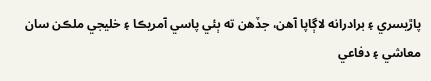پاڙيسري ۽ برادرانه لاڳاپا آهن، جڏهن ته ٻئي پاسي آمريڪا ۽ خليجي ملڪن سان معاشي ۽ دفاعي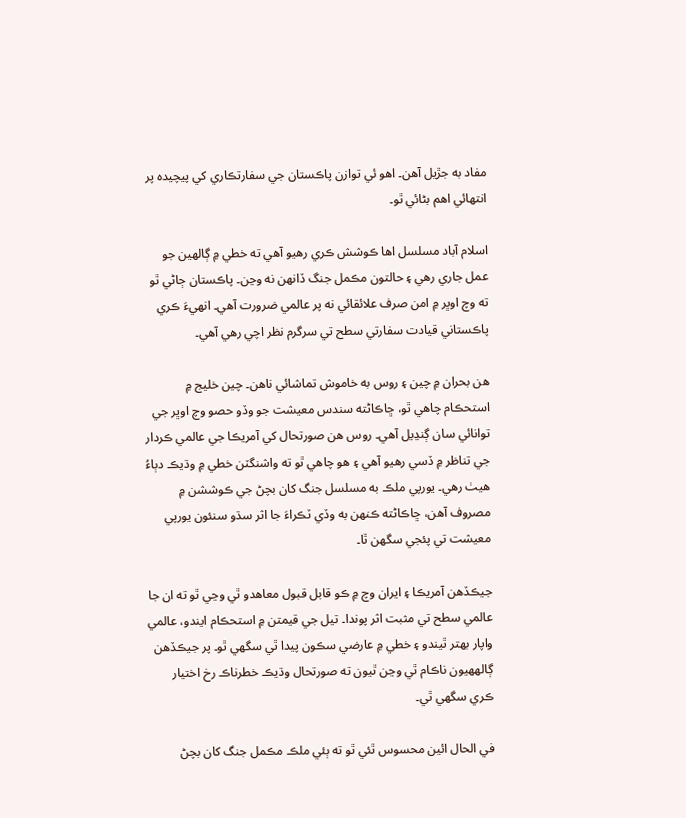مفاد به جڙيل آهن۔ اهو ئي توازن پاڪستان جي سفارتڪاري کي پيچيده پر انتهائي اهم بڻائي ٿو۔

اسلام آباد مسلسل اها ڪوشش ڪري رهيو آهي ته خطي ۾ ڳالهين جو عمل جاري رهي ۽ حالتون مڪمل جنگ ڏانهن نه وڃن۔ پاڪستان ڄاڻي ٿو ته وچ اوڀر ۾ امن صرف علائقائي نه پر عالمي ضرورت آهي۔ انهيءَ ڪري پاڪستاني قيادت سفارتي سطح تي سرگرم نظر اچي رهي آهي۔

هن بحران ۾ چين ۽ روس به خاموش تماشائي ناهن۔ چين خليج ۾ استحڪام چاهي ٿو، ڇاڪاڻته سندس معيشت جو وڏو حصو وچ اوڀر جي توانائي سان ڳنڍيل آهي۔ روس هن صورتحال کي آمريڪا جي عالمي ڪردار جي تناظر ۾ ڏسي رهيو آهي ۽ هو چاهي ٿو ته واشنگٽن خطي ۾ وڌيڪ دٻاءُ هيٺ رهي۔ يورپي ملڪ به مسلسل جنگ کان بچڻ جي ڪوششن ۾ مصروف آهن، ڇاڪاڻته ڪنهن به وڏي ٽڪراءَ جا اثر سڌو سنئون يورپي معيشت تي پئجي سگهن ٿا۔

جيڪڏهن آمريڪا ۽ ايران وچ ۾ ڪو قابل قبول معاهدو ٿي وڃي ٿو ته ان جا عالمي سطح تي مثبت اثر پوندا۔ تيل جي قيمتن ۾ استحڪام ايندو، عالمي واپار بهتر ٿيندو ۽ خطي ۾ عارضي سڪون پيدا ٿي سگهي ٿو۔ پر جيڪڏهن ڳالههيون ناڪام ٿي وڃن ٿيون ته صورتحال وڌيڪ خطرناڪ رخ اختيار ڪري سگهي ٿي۔

في الحال ائين محسوس ٿئي ٿو ته ٻئي ملڪ مڪمل جنگ کان بچڻ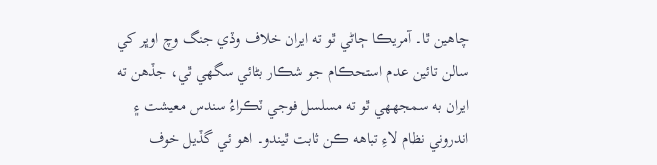چاهين ٿا۔ آمريڪا ڄاڻي ٿو ته ايران خلاف وڏي جنگ وچ اوڀر کي سالن تائين عدم استحڪام جو شڪار بڻائي سگهي ٿي، جڏهن ته ايران به سمجههي ٿو ته مسلسل فوجي ٽڪراءُ سندس معيشت ۽ اندروني نظام لاءِ تباهه ڪن ثابت ٿيندو۔ اهو ئي گڏيل خوف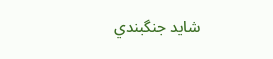شايد جنگبندي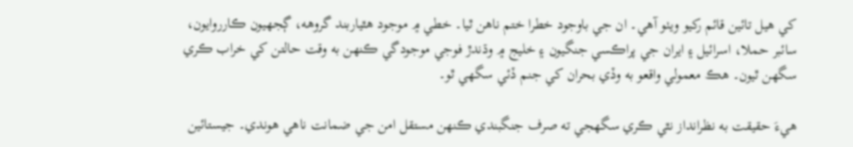کي هيل تائين قائم رکيو ويٺو آهي۔ ان جي باوجود خطرا ختم ناهن ٿيا۔ خطي ۾ موجود هٿياربند گروهه، ڳجهيون ڪارروايون، سائبر حملا، اسرائيل ۽ ايران جي پراڪسي جنگيون ۽ خليج ۾ وڌندڙ فوجي موجودگي ڪنهن به وقت حالتن کي خراب ڪري سگهن ٿيون۔ هڪ معمولي واقعو به وڏي بحران کي جنم ڏئي سگهي ٿو۔

هيءَ حقيقت به نظرانداز نٿي ڪري سگهجي ته صرف جنگبندي ڪنهن مستقل امن جي ضمانت ناهي هوندي۔ جيستائين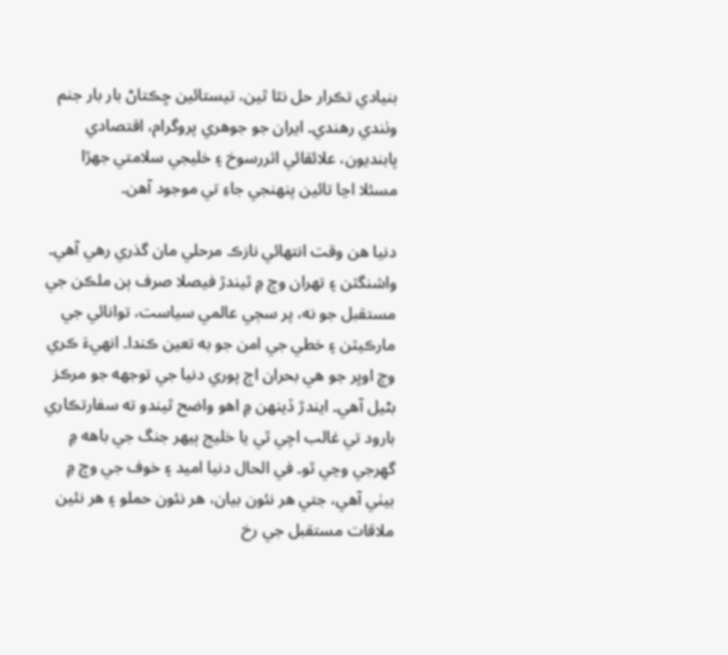بنيادي تڪرار حل نٿا ٿين، تيستائين ڇڪتاڻ بار بار جنم وٺندي رهندي۔ ايران جو جوهري پروگرام، اقتصادي پابنديون، علائقائي اثررسوخ ۽ خليجي سلامتي جهڙا مسئلا اڃا تائين پنهنجي جاءِ تي موجود آهن۔

دنيا هن وقت انتهائي نازڪ مرحلي مان گذري رهي آهي۔ واشنگٽن ۽ تهران وچ ۾ ٿيندڙ فيصلا صرف ٻن ملڪن جي مستقبل جو نه، پر سڄي عالمي سياست، توانائي جي مارڪيٽن ۽ خطي جي امن جو به تعين ڪندا۔ انهيءَ ڪري وچ اوڀر جو هي بحران اڄ پوري دنيا جي توجهه جو مرڪز بڻيل آهي۔ ايندڙ ڏينهن ۾ اهو واضح ٿيندو ته سفارتڪاري بارود تي غالب اچي ٿي يا خليج ٻيهر جنگ جي باهه ۾ گهِرجي وڃي ٿو۔ في الحال دنيا اميد ۽ خوف جي وچ ۾ بيٺي آهي، جتي هر نئون بيان، هر نئون حملو ۽ هر نئين ملاقات مستقبل جي رخ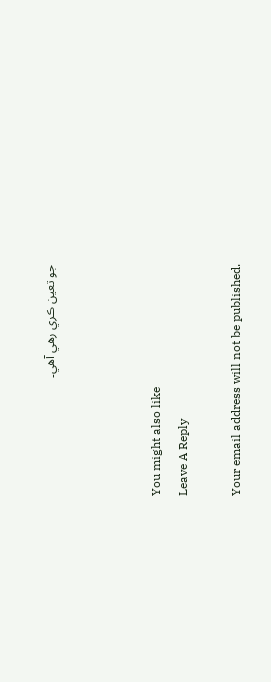جو تعين ڪري رهي آهي۔



You might also like
Leave A Reply

Your email address will not be published.